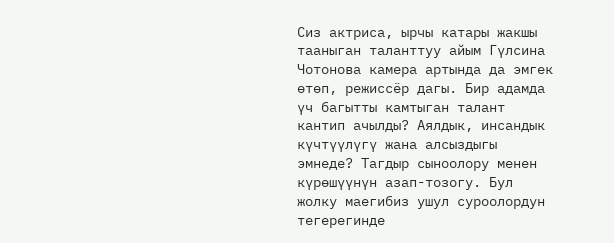Сиз актриса, ырчы катары жакшы тааныган таланттуу айым Гүлсина Чотонова камера артында да эмгек өтөп, режиссёр дагы. Бир адамда үч багытты камтыган талант кантип ачылды? Аялдык, инсандык күчтүүлүгү жана алсыздыгы эмнеде? Тагдыр сыноолору менен күрөшүүнүн азап-тозогу. Бул жолку маегибиз ушул суроолордун тегерегинде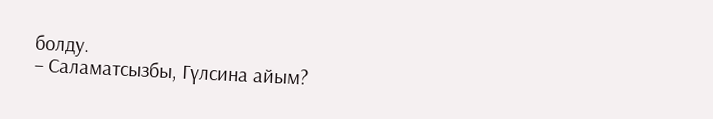болду.
– Саламатсызбы, Гүлсина айым?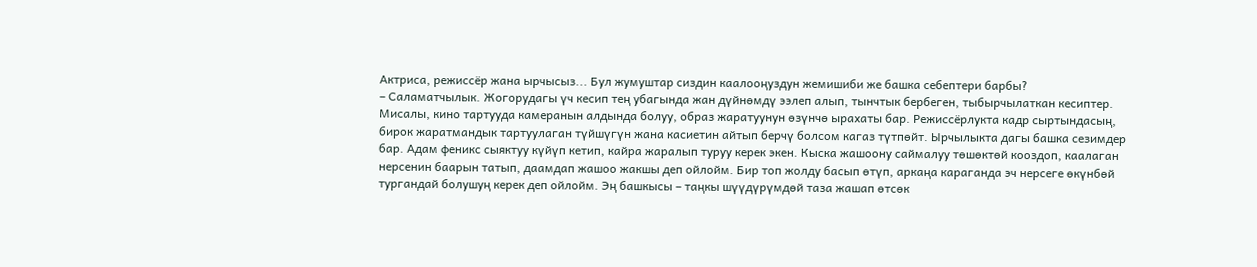Актриса, режиссёр жана ырчысыз... Бул жумуштар сиздин каалооңуздун жемишиби же башка себептери барбы?
– Саламатчылык. Жогорудагы үч кесип тең убагында жан дүйнөмдү ээлеп алып, тынчтык бербеген, тыбырчылаткан кесиптер. Мисалы, кино тартууда камеранын алдында болуу, образ жаратуунун өзүнчө ырахаты бар. Режиссёрлукта кадр сыртындасың, бирок жаратмандык тартуулаган түйшүгүн жана касиетин айтып берчү болсом кагаз түтпөйт. Ырчылыкта дагы башка сезимдер бар. Адам феникс сыяктуу күйүп кетип, кайра жаралып туруу керек экен. Кыска жашоону саймалуу төшөктөй кооздоп, каалаган нерсенин баарын татып, даамдап жашоо жакшы деп ойлойм. Бир топ жолду басып өтүп, аркаңа караганда эч нерсеге өкүнбөй тургандай болушуң керек деп ойлойм. Эң башкысы – таңкы шүүдүрүмдөй таза жашап өтсөк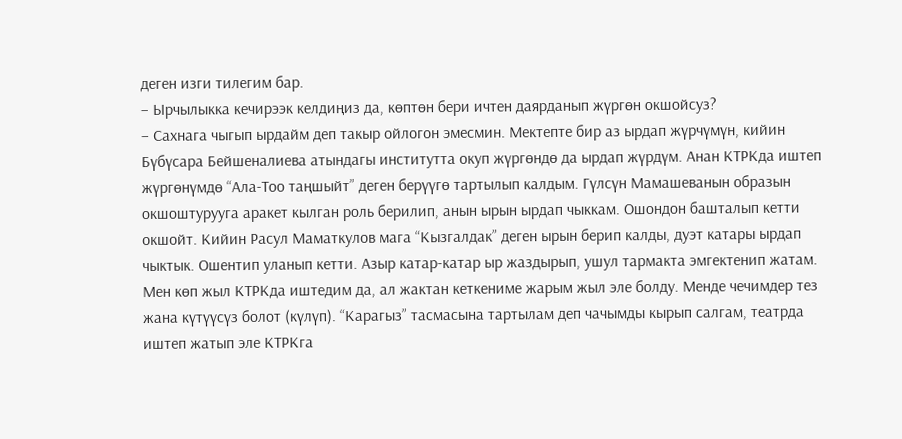деген изги тилегим бар.
– Ырчылыкка кечирээк келдиңиз да, көптөн бери ичтен даярданып жүргөн окшойсуз?
– Сахнага чыгып ырдайм деп такыр ойлогон эмесмин. Мектепте бир аз ырдап жүрчүмүн, кийин Бүбүсара Бейшеналиева атындагы институтта окуп жүргөндө да ырдап жүрдүм. Анан КТРКда иштеп жүргөнүмдө “Ала-Тоо таңшыйт” деген берүүгө тартылып калдым. Гүлсүн Мамашеванын образын окшоштурууга аракет кылган роль берилип, анын ырын ырдап чыккам. Ошондон башталып кетти окшойт. Кийин Расул Маматкулов мага “Кызгалдак” деген ырын берип калды, дуэт катары ырдап чыктык. Ошентип уланып кетти. Азыр катар-катар ыр жаздырып, ушул тармакта эмгектенип жатам. Мен көп жыл КТРКда иштедим да, ал жактан кеткениме жарым жыл эле болду. Менде чечимдер тез жана күтүүсүз болот (күлүп). “Карагыз” тасмасына тартылам деп чачымды кырып салгам, театрда иштеп жатып эле КТРКга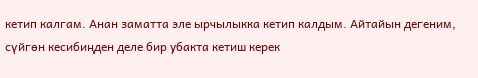кетип калгам. Анан заматта эле ырчылыкка кетип калдым. Айтайын дегеним, сүйгөн кесибиңден деле бир убакта кетиш керек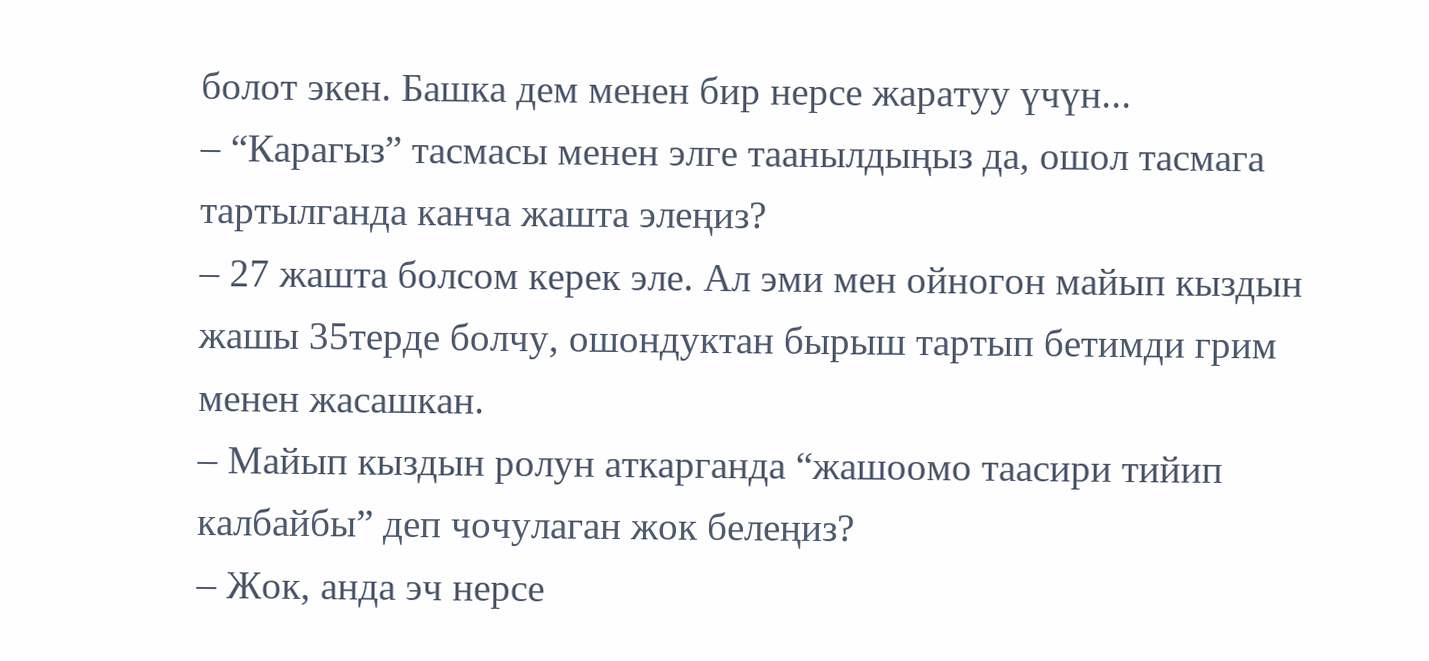болот экен. Башка дем менен бир нерсе жаратуу үчүн...
– “Карагыз” тасмасы менен элге таанылдыңыз да, ошол тасмага тартылганда канча жашта элеңиз?
– 27 жашта болсом керек эле. Ал эми мен ойногон майып кыздын жашы 35терде болчу, ошондуктан бырыш тартып бетимди грим менен жасашкан.
– Майып кыздын ролун аткарганда “жашоомо таасири тийип калбайбы” деп чочулаган жок белеңиз?
– Жок, анда эч нерсе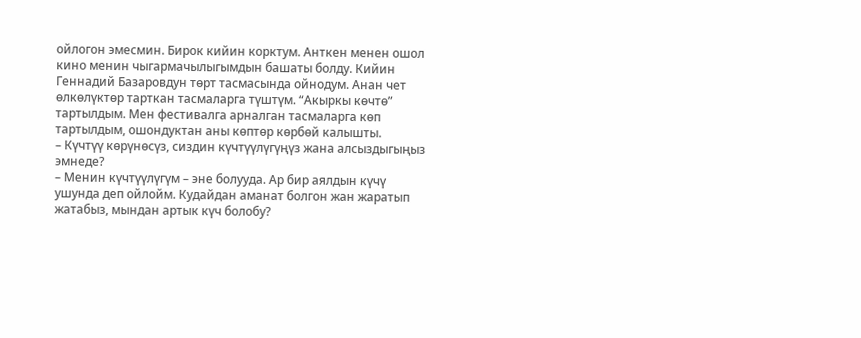ойлогон эмесмин. Бирок кийин корктум. Анткен менен ошол кино менин чыгармачылыгымдын башаты болду. Кийин Геннадий Базаровдун төрт тасмасында ойнодум. Анан чет өлкөлүктөр тарткан тасмаларга түштүм. “Акыркы көчтө” тартылдым. Мен фестивалга арналган тасмаларга көп тартылдым, ошондуктан аны көптөр көрбөй калышты.
– Күчтүү көрүнөсүз, сиздин күчтүүлүгүңүз жана алсыздыгыңыз эмнеде?
– Менин күчтүүлүгүм – эне болууда. Ар бир аялдын күчү ушунда деп ойлойм. Кудайдан аманат болгон жан жаратып жатабыз, мындан артык күч болобу?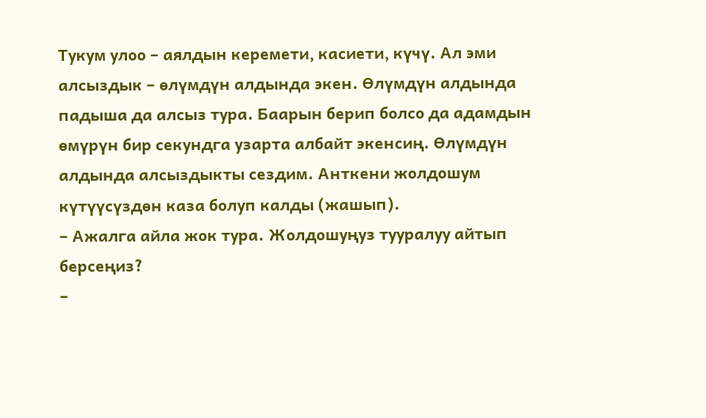Тукум улоо – аялдын керемети, касиети, күчү. Ал эми алсыздык – өлүмдүн алдында экен. Өлүмдүн алдында падыша да алсыз тура. Баарын берип болсо да адамдын өмүрүн бир секундга узарта албайт экенсиң. Өлүмдүн алдында алсыздыкты сездим. Анткени жолдошум күтүүсүздөн каза болуп калды (жашып).
– Ажалга айла жок тура. Жолдошуңуз тууралуу айтып берсеңиз?
–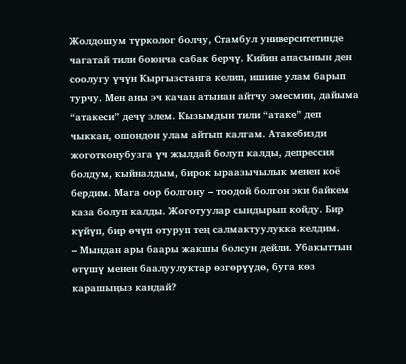Жолдошум түрколог болчу, Стамбул университетинде чагатай тили боюнча сабак берчү. Кийин апасынын ден соолугу үчүн Кыргызстанга келип, ишине улам барып турчу. Мен аны эч качан атынан айтчу эмесмин, дайыма “атакеси” дечү элем. Кызымдын тили “атаке” деп чыккан, ошондон улам айтып калгам. Атакебизди жоготконубузга үч жылдай болуп калды, депрессия болдум, кыйналдым, бирок ыраазычылык менен коё бердим. Мага оор болгону – тоодой болгон эки байкем каза болуп калды. Жоготуулар сындырып койду. Бир күйүп, бир өчүп отуруп тең салмактуулукка келдим.
– Мындан ары баары жакшы болсун дейли. Убакыттын өтүшү менен баалуулуктар өзгөрүүдө, буга көз карашыңыз кандай?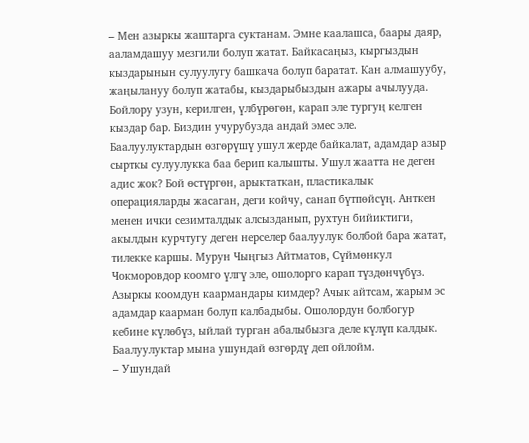– Мен азыркы жаштарга суктанам. Эмне каалашса, баары даяр, ааламдашуу мезгили болуп жатат. Байкасаңыз, кыргыздын кыздарынын сулуулугу башкача болуп баратат. Кан алмашуубу, жаңылануу болуп жатабы, кыздарыбыздын ажары ачылууда. Бойлору узун, керилген, үлбүрөгөн, карап эле тургуң келген кыздар бар. Биздин учурубузда андай эмес эле. Баалуулуктардын өзгөрүшү ушул жерде байкалат, адамдар азыр сырткы сулуулукка баа берип калышты. Ушул жаатта не деген адис жок? Бой өстүргөн, арыктаткан, пластикалык операцияларды жасаган, деги койчу, санап бүтпөйсүң. Анткен менен ички сезимталдык алсызданып, рухтун бийиктиги, акылдын курчтугу деген нерселер баалуулук болбой бара жатат, тилекке каршы. Мурун Чыңгыз Айтматов, Сүймөнкул Чокморовдор коомго үлгү эле, ошолорго карап түздөнчүбүз. Азыркы коомдун каармандары кимдер? Ачык айтсам, жарым эс адамдар каарман болуп калбадыбы. Ошолордун болбогур кебине күлөбүз, ыйлай турган абалыбызга деле күлүп калдык. Баалуулуктар мына ушундай өзгөрдү деп ойлойм.
– Ушундай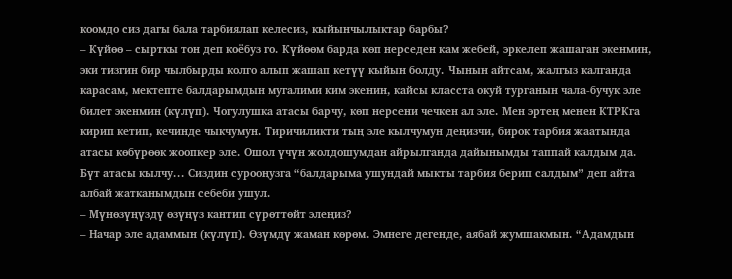коомдо сиз дагы бала тарбиялап келесиз, кыйынчылыктар барбы?
– Күйөө – сырткы тон деп коёбуз го. Күйөөм барда көп нерседен кам жебей, эркелеп жашаган экенмин, эки тизгин бир чылбырды колго алып жашап кетүү кыйын болду. Чынын айтсам, жалгыз калганда карасам, мектепте балдарымдын мугалими ким экенин, кайсы класста окуй турганын чала-бучук эле билет экенмин (күлүп). Чогулушка атасы барчу, көп нерсени чечкен ал эле. Мен эртең менен КТРКга кирип кетип, кечинде чыкчумун. Тиричиликти тың эле кылчумун деңизчи, бирок тарбия жаатында атасы көбүрөөк жоопкер эле. Ошол үчүн жолдошумдан айрылганда дайынымды таппай калдым да. Бүт атасы кылчу... Сиздин сурооңузга “балдарыма ушундай мыкты тарбия берип салдым” деп айта албай жатканымдын себеби ушул.
– Мүнөзүңүздү өзүңүз кантип сүрөттөйт элеңиз?
– Начар эле адаммын (күлүп). Өзүмдү жаман көрөм. Эмнеге дегенде, аябай жумшакмын. “Адамдын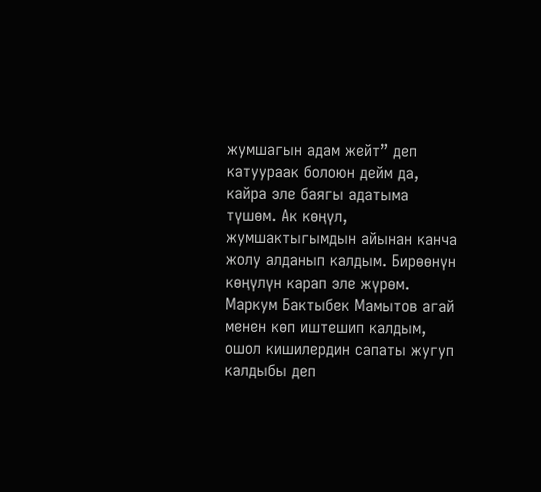жумшагын адам жейт” деп катуураак болоюн дейм да, кайра эле баягы адатыма түшөм. Ак көңүл, жумшактыгымдын айынан канча жолу алданып калдым. Бирөөнүн көңүлүн карап эле жүрөм. Маркум Бактыбек Мамытов агай менен көп иштешип калдым, ошол кишилердин сапаты жугуп калдыбы деп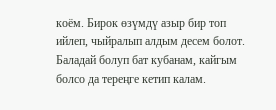коём. Бирок өзүмдү азыр бир топ ийлеп, чыйралып алдым десем болот. Баладай болуп бат кубанам, кайгым болсо да тереңге кетип калам.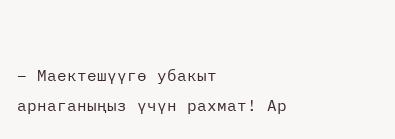– Маектешүүгө убакыт арнаганыңыз үчүн рахмат! Ар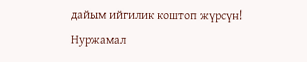дайым ийгилик коштоп жүрсүн!
Нуржамал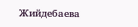Жийдебаева